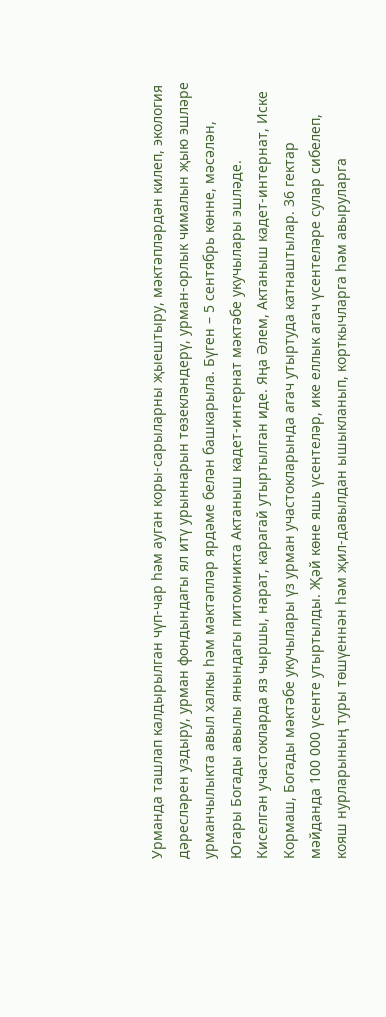Урманда ташлап калдырылган чүп-чар һәм ауган коры-сарыларны җыештыру, мәктәпләрдән килеп, экология дәресләрен уздыру, урман фондындагы ял итү урыннарын төзекләндерү, урман-орлык чималын җыю эшләре урманчылыкта авыл халкы һәм мәктәпләр ярдәме белән башкарыла. Бүген – 5 сентябрь көнне, мәсәлән, Югары Богады авылы янындагы питомникта Актаныш кадет-интернат мәктәбе укучылары эшләде.
Киселгән участокларда яз чыршы, нарат, карагай утыртылган иде. Яңа Әлем, Актаныш кадет-интернат, Иске Кормаш, Богады мәктәбе укучылары үз урман участокларында агач утыртуда катнаштылар. 36 гектар мәйданда 100 000 үсенте утыртылды. Җәй көне яшь үсентеләр, ике еллык агач үсентеләре сулар сибелеп, кояш нурларының туры төшүеннән һәм җил-давылдан ышыкланып, корткычларга һәм авыруларга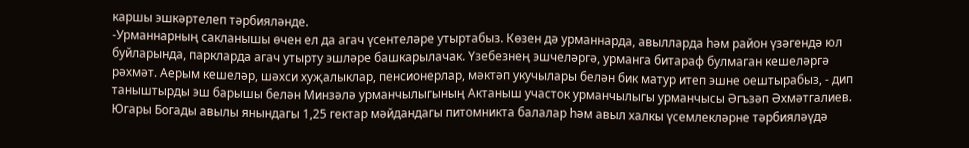каршы эшкәртелеп тәрбияләнде.
-Урманнарның сакланышы өчен ел да агач үсентеләре утыртабыз. Көзен дә урманнарда, авылларда һәм район үзәгендә юл буйларында, паркларда агач утырту эшләре башкарылачак. Үзебезнең эшчеләргә, урманга битараф булмаган кешеләргә рәхмәт. Аерым кешеләр, шәхси хуҗалыклар, пенсионерлар, мәктәп укучылары белән бик матур итеп эшне оештырабыз, - дип таныштырды эш барышы белән Минзәлә урманчылыгының Актаныш участок урманчылыгы урманчысы Әгъзәп Әхмәтгалиев.
Югары Богады авылы янындагы 1,25 гектар мәйдандагы питомникта балалар һәм авыл халкы үсемлекләрне тәрбияләүдә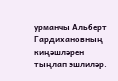урманчы Альберт Гардихановның киңәшләрен тыңлап эшлиләр.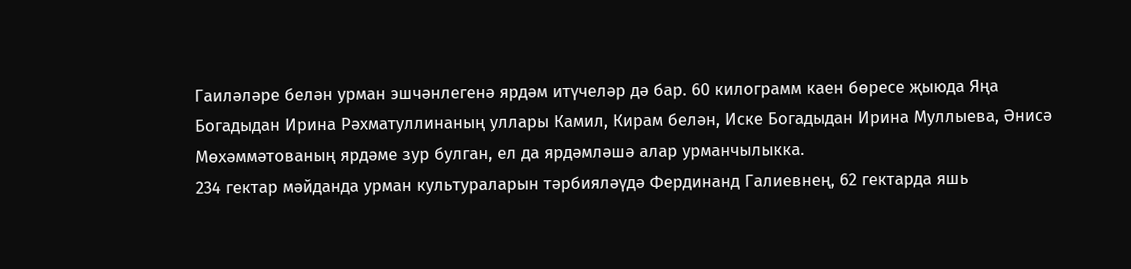Гаиләләре белән урман эшчәнлегенә ярдәм итүчеләр дә бар. 60 килограмм каен бөресе җыюда Яңа Богадыдан Ирина Рәхматуллинаның уллары Камил, Кирам белән, Иске Богадыдан Ирина Муллыева, Әнисә Мөхәммәтованың ярдәме зур булган, ел да ярдәмләшә алар урманчылыкка.
234 гектар мәйданда урман культураларын тәрбияләүдә Фердинанд Галиевнең, 62 гектарда яшь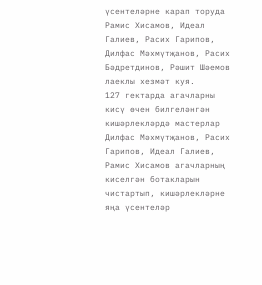үсентеләрне карап торуда Рамис Хисамов, Идеал Галиев, Расих Гарипов, Дилфас Мәхмүтҗанов, Расих Бәдретдинов, Рәшит Шәемов лаеклы хезмәт куя.
127 гектарда агачларны кисү өчен билгеләнгән кишәрлекләрдә мастерлар Дилфас Мәхмүтҗанов, Расих Гарипов, Идеал Галиев, Рамис Хисамов агачларның киселгән ботакларын чистартып, кишәрлекләрне яңа үсентеләр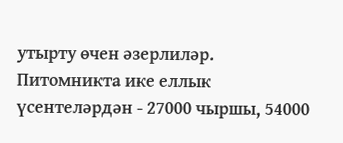утырту өчен әзерлиләр.
Питомникта ике еллык үсентеләрдән - 27000 чыршы, 54000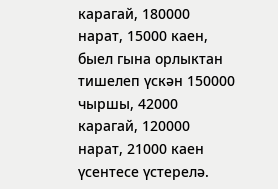карагай, 180000 нарат, 15000 каен, быел гына орлыктан тишелеп үскән 150000 чыршы, 42000 карагай, 120000 нарат, 21000 каен үсентесе үстерелә.